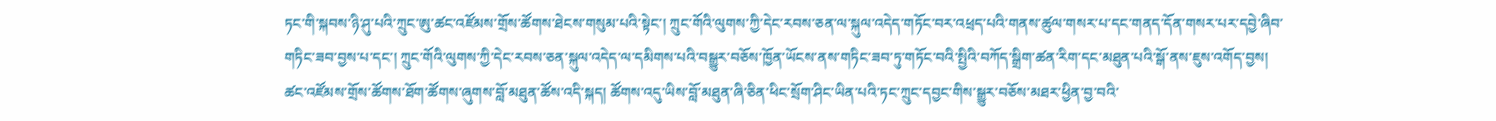ཏང་གི་སྐབས་ཉི་ཤུ་པའི་ཀྲུང་ཨུ་ཚང་འཛོམས་གྲོས་ཚོགས་ཐེངས་གསུམ་པའི་སྟེང་། ཀྲུང་གོའི་ལུགས་ཀྱི་དེང་རབས་ཅན་ལ་སྐུལ་འདེད་གཏོང་བར་འཕྲད་པའི་གནས་ཚུལ་གསར་པ་དང་གནད་དོན་གསར་པར་དབྱེ་ཞིབ་གཏིང་ཟབ་བྱས་པ་དང་། ཀྲུང་གོའི་ལུགས་ཀྱི་དེང་རབས་ཅན་སྐུལ་འདེད་ལ་དམིགས་པའི་བསྒྱུར་བཅོས་ཁྱོན་ཡོངས་ནས་གཏིང་ཟབ་ཏུ་གཏོང་བའི་སྤྱིའི་བཀོད་སྒྲིག་ཚན་རིག་དང་མཐུན་པའི་སྒོ་ནས་ཇུས་འགོད་བྱས། ཚང་འཛོམས་གྲོས་ཚོགས་ཐོག་ཚོགས་ཞུགས་བློ་མཐུན་ཚོས་འདི་སྐད། ཚོགས་འདུ་ཡིས་བློ་མཐུན་ཞི་ཅིན་ཕིང་སྲོག་ཤིང་ཡིན་པའི་ཏང་ཀྲུང་དབྱང་གིས་སྒྱུར་བཅོས་མཐར་ཕྱིན་བྱ་བའི་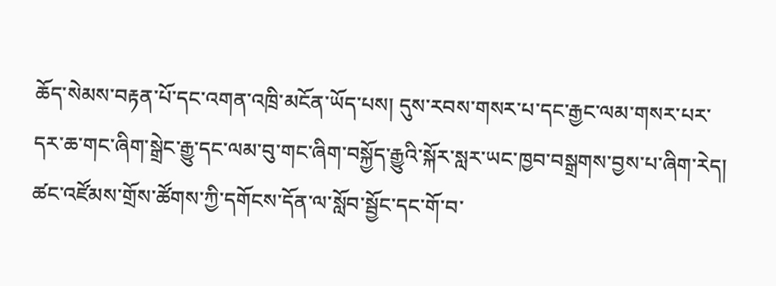ཆོད་སེམས་བརྟན་པོ་དང་འགན་འཁྲི་མངོན་ཡོད་པས། དུས་རབས་གསར་པ་དང་རྒྱང་ལམ་གསར་པར་དར་ཆ་གང་ཞིག་སྒྲེང་རྒྱུ་དང་ལམ་བུ་གང་ཞིག་བསྐྱོད་རྒྱུའི་སྐོར་སླར་ཡང་ཁྱབ་བསྒྲགས་བྱས་པ་ཞིག་རེད། ཚང་འཛོམས་གྲོས་ཚོགས་ཀྱི་དགོངས་དོན་ལ་སློབ་སྦྱོང་དང་གོ་བ་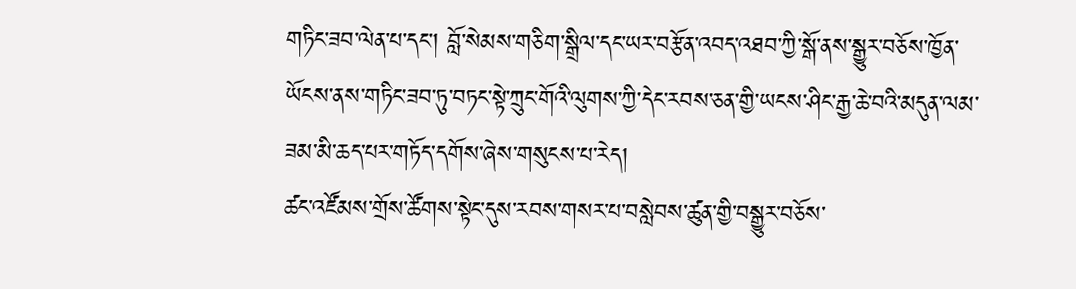གཏིང་ཟབ་ལེན་པ་དང་། བློ་སེམས་གཅིག་སྒྲིལ་དང་ཡར་བརྩོན་འབད་འཐབ་ཀྱི་སྒོ་ནས་སྒྱུར་བཅོས་ཁྱོན་ཡོངས་ནས་གཏིང་ཟབ་ཏུ་བཏང་སྟེ་ཀྲུང་གོའི་ལུགས་ཀྱི་དེང་རབས་ཅན་གྱི་ཡངས་ཤིང་རྒྱ་ཆེ་བའི་མདུན་ལམ་ཟམ་མི་ཆད་པར་གཏོད་དགོས་ཞེས་གསུངས་པ་རེད།
ཚང་འཛོམས་གྲོས་ཚོགས་སྟེང་དུས་རབས་གསར་པ་བསླེབས་ཚུན་གྱི་བསྒྱུར་བཅོས་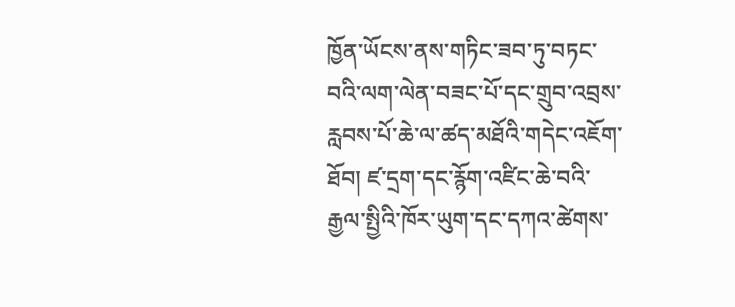ཁྱོན་ཡོངས་ནས་གཏིང་ཟབ་ཏུ་བཏང་བའི་ལག་ལེན་བཟང་པོ་དང་གྲུབ་འབྲས་རླབས་པོ་ཆེ་ལ་ཚད་མཐོའི་གདེང་འཇོག་ཐོབ། ཛ་དྲག་དང་རྙོག་འཛིང་ཆེ་བའི་རྒྱལ་སྤྱིའི་ཁོར་ཡུག་དང་དཀའ་ཚེགས་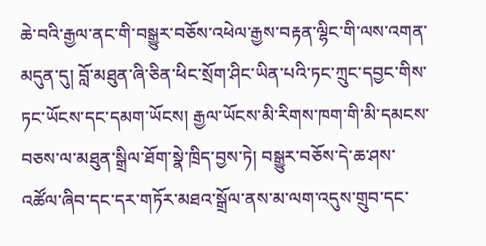ཆེ་བའི་རྒྱལ་ནང་གི་བསྒྱུར་བཅོས་འཕེལ་རྒྱས་བརྟན་ལྷིང་གི་ལས་འགན་མདུན་དུ། བློ་མཐུན་ཞི་ཅིན་ཕིང་སྲོག་ཤིང་ཡིན་པའི་ཏང་ཀྲུང་དབྱང་གིས་ཏང་ཡོངས་དང་དམག་ཡོངས། རྒྱལ་ཡོངས་མི་རིགས་ཁག་གི་མི་དམངས་བཅས་ལ་མཐུན་སྒྲིལ་ཐོག་སྣེ་ཁྲིད་བྱས་ཏེ། བསྒྱུར་བཅོས་དེ་ཆ་ཤས་འཚོལ་ཞིབ་དང་དར་གཏོར་མཐའ་སྒྲོལ་ནས་མ་ལག་འདུས་གྲུབ་དང་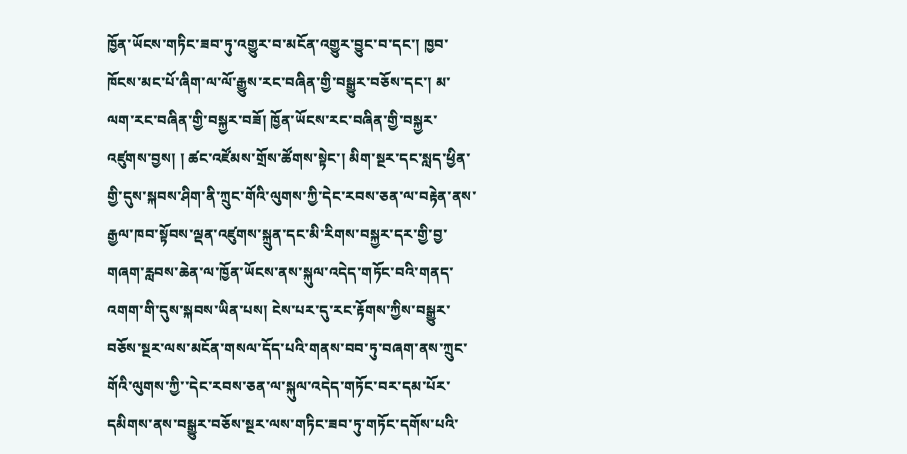ཁྱོན་ཡོངས་གཏིང་ཟབ་ཏུ་འགྱུར་བ་མངོན་འགྱུར་བྱུང་བ་དང་། ཁྱབ་ཁོངས་མང་པོ་ཞིག་ལ་ལོ་རྒྱུས་རང་བཞིན་གྱི་བསྒྱུར་བཅོས་དང་། མ་ལག་རང་བཞིན་གྱི་བསྐྱར་བཟོ། ཁྱོན་ཡོངས་རང་བཞིན་གྱི་བསྐྱར་འཛུགས་བྱས། ། ཚང་འཛོམས་གྲོས་ཚོགས་སྟེང་། མིག་སྔར་དང་སླད་ཕྱིན་གྱི་དུས་སྐབས་ཤིག་ནི་ཀྲུང་གོའི་ལུགས་ཀྱི་དེང་རབས་ཅན་ལ་བརྟེན་ནས་རྒྱལ་ཁབ་སྟོབས་ལྡན་འཛུགས་སྐྲུན་དང་མི་རིགས་བསྐྱར་དར་གྱི་བྱ་གཞག་རླབས་ཆེན་ལ་ཁྱོན་ཡོངས་ནས་སྐུལ་འདེད་གཏོང་བའི་གནད་འགག་གི་དུས་སྐབས་ཡིན་པས། ངེས་པར་དུ་རང་རྟོགས་ཀྱིས་བསྒྱུར་བཅོས་སྔར་ལས་མངོན་གསལ་དོད་པའི་གནས་བབ་ཏུ་བཞག་ནས་ཀྲུང་གོའི་ལུགས་ཀྱི་་དེང་རབས་ཅན་ལ་སྐུལ་འདེད་གཏོང་བར་དམ་པོར་དམིགས་ནས་བསྒྱུར་བཅོས་སྔར་ལས་གཏིང་ཟབ་ཏུ་གཏོང་དགོས་པའི་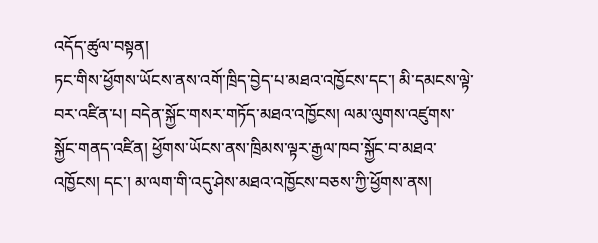འདོད་ཚུལ་བསྟན།
ཏང་གིས་ཕྱོགས་ཡོངས་ནས་འགོ་ཁྲིད་བྱེད་པ་མཐའ་འཁྱོངས་དང་། མི་དམངས་ལྟེ་བར་འཛིན་པ། བདེན་སྐྱོང་གསར་གཏོད་མཐའ་འཁྱོངས། ལམ་ལུགས་འཛུགས་སྐྱོང་གནད་འཛིན། ཕྱོགས་ཡོངས་ནས་ཁྲིམས་ལྟར་རྒྱལ་ཁབ་སྐྱོང་བ་མཐའ་འཁྱོངས། དང་། མ་ལག་གི་འདུ་ཤེས་མཐའ་འཁྱོངས་བཅས་ཀྱི་ཕྱོགས་ནས།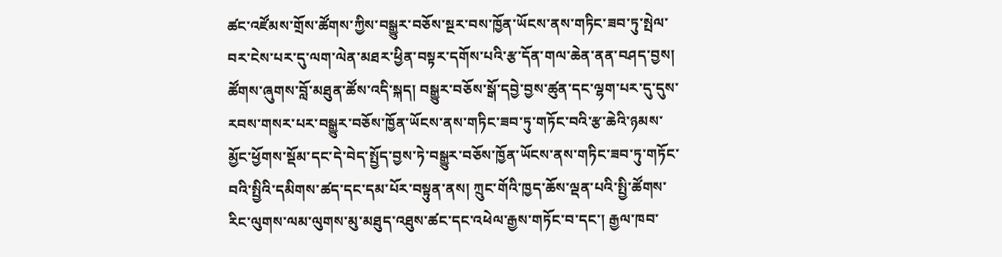ཚང་འཛོམས་གྲོས་ཚོགས་ཀྱིས་བསྒྱུར་བཅོས་སྔར་བས་ཁྱོན་ཡོངས་ནས་གཏིང་ཟབ་ཏུ་སྤེལ་བར་ངེས་པར་དུ་ལག་ལེན་མཐར་ཕྱིན་བསྟར་དགོས་པའི་རྩ་དོན་གལ་ཆེན་ནན་བཤད་བྱས། ཚོགས་ཞུགས་བློ་མཐུན་ཚོས་འདི་སྐད། བསྒྱུར་བཅོས་སྒོ་དབྱེ་བྱས་ཚུན་དང་ལྷག་པར་དུ་དུས་རབས་གསར་པར་བསྒྱུར་བཅོས་ཁྱོན་ཡོངས་ནས་གཏིང་ཟབ་ཏུ་གཏོང་བའི་རྩ་ཆེའི་ཉམས་མྱོང་ཕྱོགས་སྡོམ་དང་དེ་བེད་སྤྱོད་བྱས་ཏེ་བསྒྱུར་བཅོས་ཁྱོན་ཡོངས་ནས་གཏིང་ཟབ་ཏུ་གཏོང་བའི་སྤྱིའི་དམིགས་ཚད་དང་དམ་པོར་བསྟུན་ནས། ཀྲུང་གོའི་ཁྱད་ཆོས་ལྡན་པའི་སྤྱི་ཚོགས་རིང་ལུགས་ལམ་ལུགས་མུ་མཐུད་འཐུས་ཚང་དང་འཕེལ་རྒྱས་གཏོང་བ་དང་། རྒྱལ་ཁབ་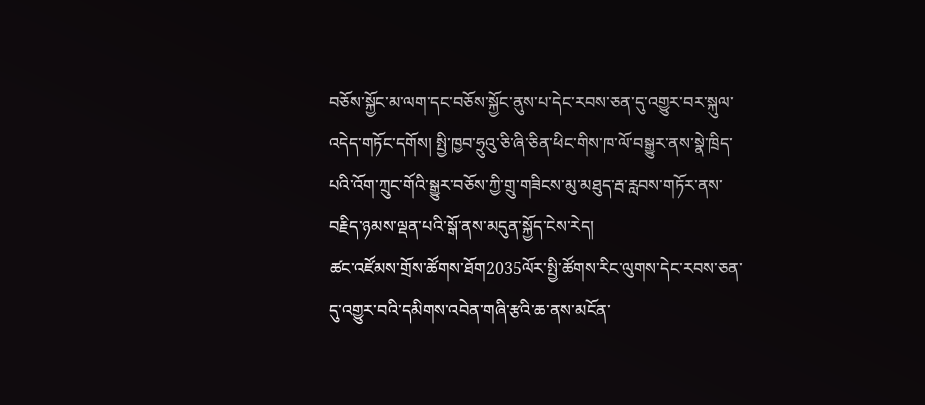བཅོས་སྐྱོང་མ་ལག་དང་བཅོས་སྐྱོང་ནུས་པ་དེང་རབས་ཅན་དུ་འགྱུར་བར་སྐུལ་འདེད་གཏོང་དགོས། སྤྱི་ཁྱབ་ཧྲུའུ་ཅི་ཞི་ཅིན་ཕིང་གིས་ཁ་ལོ་བསྒྱུར་ནས་སྣེ་ཁྲིད་པའི་འོག་ཀྲུང་གོའི་སྒྱུར་བཅོས་ཀྱི་གྲུ་གཟིངས་མུ་མཐུད་རྦ་རླབས་གཏོར་ནས་བརྗིད་ཉམས་ལྡན་པའི་སྒོ་ནས་མདུན་སྐྱོད་ངེས་རེད།
ཚང་འཛོམས་གྲོས་ཚོགས་ཐོག2035ལོར་སྤྱི་ཚོགས་རིང་ལུགས་དེང་རབས་ཅན་དུ་འགྱུར་བའི་དམིགས་འབེན་གཞི་རྩའི་ཆ་ནས་མངོན་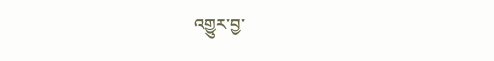འགྱུར་བྱ་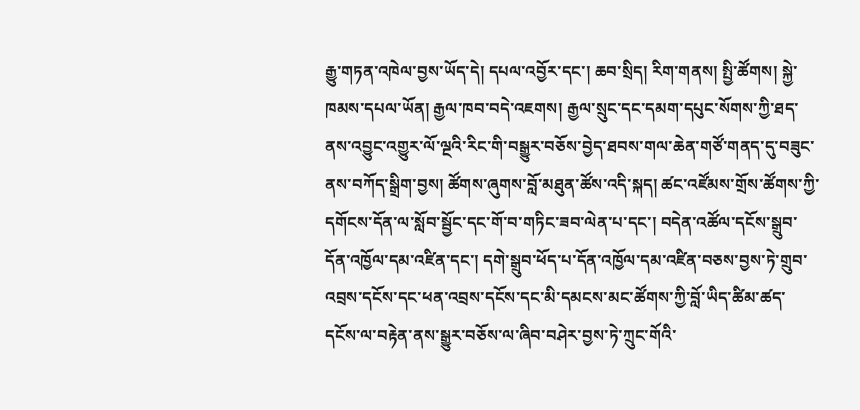རྒྱུ་གཏན་འཁེལ་བྱས་ཡོད་དེ། དཔལ་འབྱོར་དང་། ཆབ་སྲིད། རིག་གནས། སྤྱི་ཚོགས། སྐྱེ་ཁམས་དཔལ་ཡོན། རྒྱལ་ཁབ་བདེ་འཇགས། རྒྱལ་སྲུང་དང་དམག་དཔུང་སོགས་ཀྱི་ཐད་ནས་འབྱུང་འགྱུར་ལོ་ལྔའི་རིང་གི་བསྒྱུར་བཅོས་བྱེད་ཐབས་གལ་ཆེན་གཙོ་གནད་དུ་བཟུང་ནས་བཀོད་སྒྲིག་བྱས། ཚོགས་ཞུགས་བློ་མཐུན་ཚོས་འདི་སྐད། ཚང་འཛོམས་གྲོས་ཚོགས་ཀྱི་དགོངས་དོན་ལ་སློབ་སྦྱོང་དང་གོ་བ་གཏིང་ཟབ་ལེན་པ་དང་། བདེན་འཚོལ་དངོས་སྒྲུབ་དོན་འཁྱོལ་དམ་འཛིན་དང་། དགེ་སྒྲུབ་ཕོད་པ་དོན་འཁྱོལ་དམ་འཛིན་བཅས་བྱས་ཏེ་གྲུབ་འབྲས་དངོས་དང་ཕན་འབྲས་དངོས་དང་མི་དམངས་མང་ཚོགས་ཀྱི་བློ་ཡིད་ཚིམ་ཚད་དངོས་ལ་བརྟེན་ནས་སྒྱུར་བཅོས་ལ་ཞིབ་བཤེར་བྱས་ཏེ་ཀྲུང་གོའི་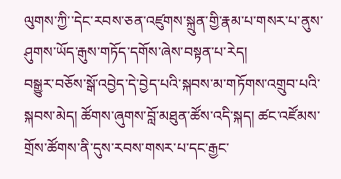ལུགས་ཀྱི་་དེང་རབས་ཅན་འཛུགས་སྐྲུན་གྱི་རྣམ་པ་གསར་པ་ནུས་ཤུགས་ཡོད་རྒུས་གཏོད་དགོས་ཞེས་བསྟན་པ་རེད།
བསྒྱུར་བཅོས་སྒོ་འབྱེད་དེ་བྱེད་པའི་སྐབས་མ་གཏོགས་འགྲུབ་པའི་སྐབས་མེད། ཚོགས་ཞུགས་བློ་མཐུན་ཚོས་འདི་སྐད། ཚང་འཛོམས་གྲོས་ཚོགས་ནི་དུས་རབས་གསར་པ་དང་རྒྱང་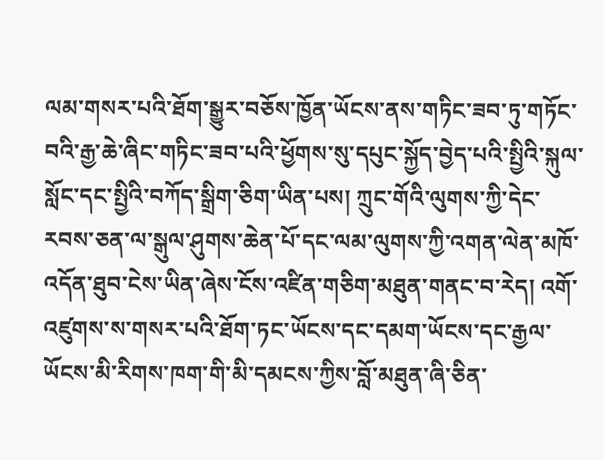ལམ་གསར་པའི་ཐོག་སྒྱུར་བཅོས་ཁྱོན་ཡོངས་ནས་གཏིང་ཟབ་ཏུ་གཏོང་བའི་རྒྱ་ཆེ་ཞིང་གཏིང་ཟབ་པའི་ཕྱོགས་སུ་དཔུང་སྐྱོད་བྱེད་པའི་སྤྱིའི་སྐུལ་སློང་དང་སྤྱིའི་བཀོད་སྒྲིག་ཅིག་ཡིན་པས། ཀྲུང་གོའི་ལུགས་ཀྱི་དེང་རབས་ཅན་ལ་སྒུལ་ཤུགས་ཆེན་པོ་དང་ལམ་ལུགས་ཀྱི་འགན་ལེན་མཁོ་འདོན་ཐུབ་ངེས་ཡིན་ཞེས་ངོས་འཛིན་གཅིག་མཐུན་གནང་བ་རེད། འགོ་འཛུགས་ས་གསར་པའི་ཐོག་ཏང་ཡོངས་དང་དམག་ཡོངས་དང་རྒྱལ་ཡོངས་མི་རིགས་ཁག་གི་མི་དམངས་ཀྱིས་བློ་མཐུན་ཞི་ཅིན་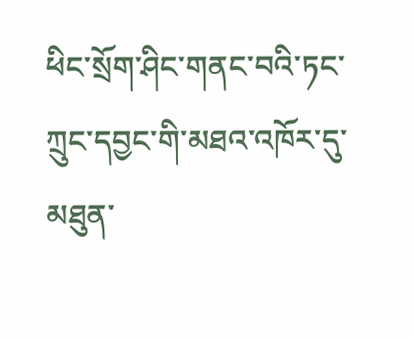ཕིང་སྲོག་ཤིང་གནང་བའི་ཏང་ཀྲུང་དབྱང་གི་མཐའ་འཁོར་དུ་མཐུན་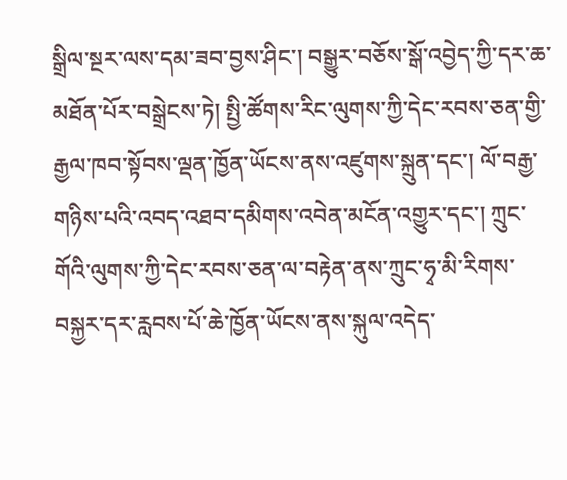སྒྲིལ་སྔར་ལས་དམ་ཟབ་བྱས་ཤིང་། བསྒྱུར་བཅོས་སྒོ་འབྱེད་ཀྱི་དར་ཆ་མཐོན་པོར་བསྒྲེངས་ཏེ། སྤྱི་ཚོགས་རིང་ལུགས་ཀྱི་དེང་རབས་ཅན་གྱི་རྒྱལ་ཁབ་སྟོབས་ལྡན་ཁྱོན་ཡོངས་ནས་འཛུགས་སྐྲུན་དང་། ལོ་བརྒྱ་གཉིས་པའི་འབད་འཐབ་དམིགས་འབེན་མངོན་འགྱུར་དང་། ཀྲུང་གོའི་ལུགས་ཀྱི་དེང་རབས་ཅན་ལ་བརྟེན་ནས་ཀྲུང་ཧྭ་མི་རིགས་བསྐྱར་དར་རླབས་པོ་ཆེ་ཁྱོན་ཡོངས་ནས་སྐུལ་འདེད་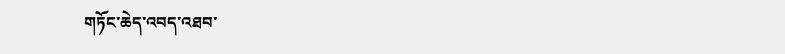གཏོང་ཆེད་འབད་འཐབ་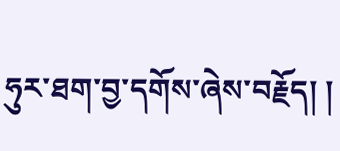ཧུར་ཐག་བྱ་དགོས་ཞེས་བརྗོད། །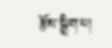རྩོམ་སྒྲིག་པ།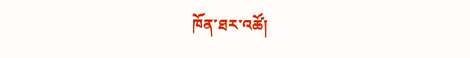ཁོན་ཐར་འཚོ།